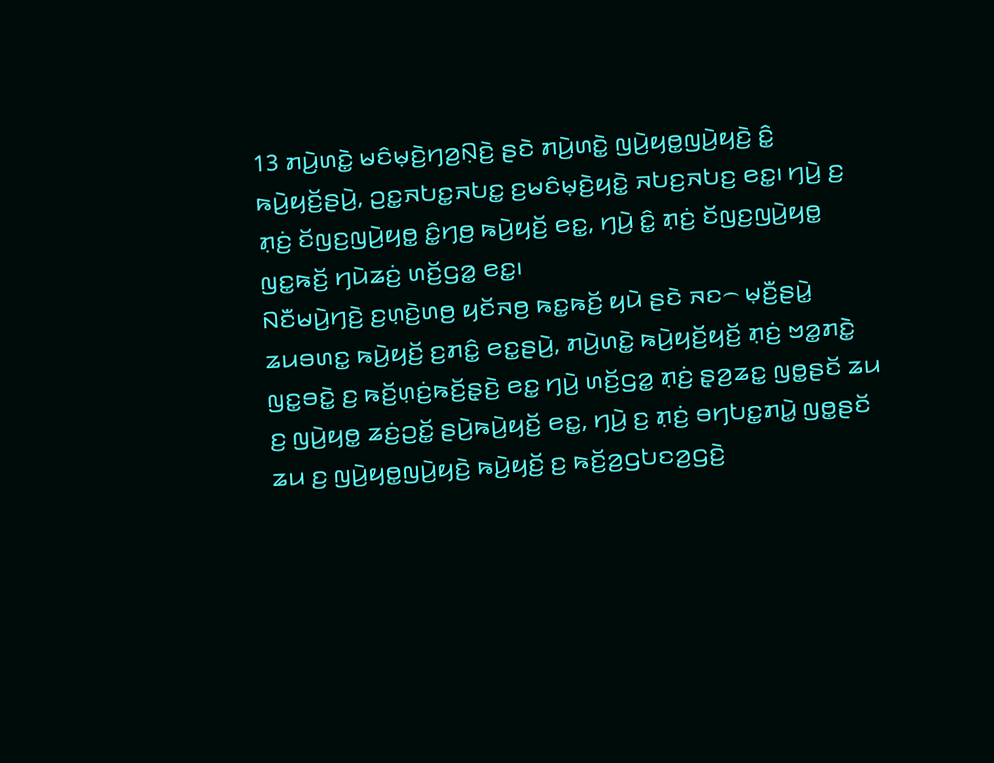13 ꤊꤣꤧ꤬ꤛꤢꤧ꤭ ꤗꤢꤨꤗ꤫ꤢꤧ꤬ꤚꤤ꤬ꤡ꤫ꤢꤧ꤬ ꤔꤢꤧ ꤊꤣꤧ꤬ꤛꤢꤧ꤭ ꤜꤣꤧ꤬ꤟꤥ꤭ꤜꤣꤧ꤬ꤟꤢꤧ꤬ ꤢꤨ꤭ ꤒꤣꤧ꤬ꤟꤢꤩ꤬ꤔꤣꤧ꤬, ꤑꤢ꤭ꤏꤝꤢ꤭ꤏꤝꤢ꤭ ꤢ꤬ꤗꤢꤨꤗ꤫ꤢꤧ꤬ꤟꤢꤧ꤭ ꤏꤝꤢ꤬ꤏꤝꤢ꤬ ꤕꤢ꤭꤯ ꤚꤣꤧ꤬ ꤢ꤬ ꤊ꤫ꤢꤦ꤬ ꤢꤩꤜꤢ꤬ꤜꤣꤧ꤬ꤟꤥ꤭ ꤢꤨ꤭ꤚꤥ꤬ ꤒꤣꤧ꤬ꤟꤢꤩ꤬ ꤕꤢ꤭, ꤚꤣꤧ꤬ ꤢꤨ꤭ ꤊ꤫ꤢꤦ꤬ ꤢꤩꤜꤢ꤬ꤜꤣꤧ꤬ꤟꤥ꤭ ꤜꤢ꤭ꤒꤢꤩ꤬ ꤚꤣꤧꤘꤢꤦ꤬ ꤛꤢꤩ꤬ꤞꤤ꤭ ꤕꤢ꤭꤯
ꤡꤢꤪꤗꤣꤧ꤬ꤚꤢꤧ꤬ ꤢ꤬ꤛ꤫ꤢꤧ꤬ꤛꤥ꤬ ꤟꤢꤩꤏꤥ꤬ ꤒꤢ꤭ꤒꤢꤩ꤬ ꤟꤣꤧ ꤔꤢꤧ ꤏꤢ꤮ ꤗ꤫ꤢꤪ꤬ꤔꤣꤧ꤭ ꤘꤣꤋꤛꤢ꤭ ꤒꤣꤧ꤬ꤟꤢꤩ꤬ ꤢ꤬ꤊꤢꤨ꤭ ꤕꤢ꤭ꤔꤣꤧ꤬, ꤊꤣꤧ꤬ꤛꤢꤧ꤭ ꤒꤣꤧ꤬ꤟꤢꤩ꤬ꤟꤢꤩ꤬ ꤊ꤫ꤢꤦ꤬ ꤠꤤ꤭ꤊꤢꤧ꤭ ꤜꤢ꤭ꤋꤢꤧ꤭ ꤢ꤬ ꤒꤢꤩ꤬ꤛ꤫ꤢꤦ꤬ꤒꤢꤩ꤬ꤔ꤫ꤢꤧ꤬ ꤕꤢ꤭ ꤚꤣꤧ꤬ ꤛꤢꤩ꤬ꤞꤤ꤭ ꤊ꤫ꤢꤦ꤬ ꤔ꤫ꤤ꤬ꤘꤢ꤭ ꤜꤥ꤭ꤔꤢꤩ ꤘꤣ ꤢ꤬ ꤜꤣꤧ꤬ꤟꤥ꤭ ꤘꤢꤦ꤬ꤑꤢꤩ꤭ ꤔꤣꤧ꤬ꤒꤣꤧ꤬ꤟꤢꤩ꤬ ꤕꤢ꤭, ꤚꤣꤧ꤬ ꤢ꤬ ꤊ꤫ꤢꤦ꤬ ꤋꤚꤝꤢ꤭ꤊꤣꤧ꤭ ꤜꤥ꤭ꤔꤢꤩ ꤘꤣ ꤢ꤬ ꤜꤣꤧ꤬ꤟꤥ꤭ꤜꤣꤧ꤬ꤟꤢꤧ꤬ ꤒꤣꤧ꤬ꤟꤢꤩ꤬ ꤢ꤬ ꤒꤢꤩ꤬ꤤ꤬ꤞꤝꤢꤤ꤬ꤞꤢꤧ꤬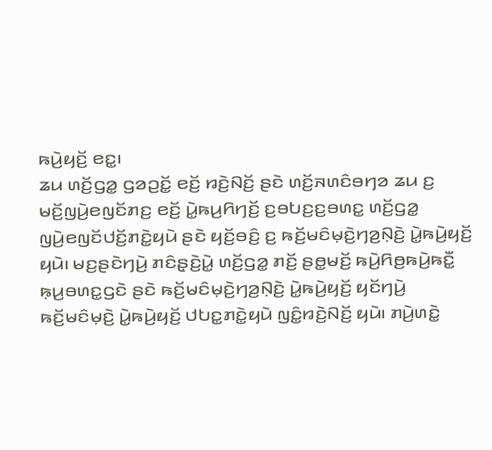ꤒꤣꤧ꤬ꤟꤢꤩ꤬ ꤕꤢ꤭꤯
ꤘꤣ ꤛꤢꤩ꤬ꤞꤤ꤭ ꤞꤤꤑꤢꤩ꤭ ꤕꤢꤩ꤬ ꤙꤢꤧ꤬ꤡꤢꤩ꤬ ꤔꤢꤧ ꤛꤢꤩ꤬ꤏꤛꤢꤨꤋꤚꤤ ꤘꤣ ꤢ꤬ ꤗꤢꤩ꤬ꤜꤣꤧ꤬ꤕꤜꤢꤩꤊꤢ꤬ ꤕꤢꤩ꤬ ꤣꤧ꤭ꤒꤣ꤬ꤖꤚꤢꤩ꤬ ꤢ꤬ꤋꤝꤢ꤬ꤢ꤬ꤋꤛꤢ꤭ ꤛꤢꤩ꤬ꤞꤤ꤭ ꤜꤣꤧ꤬ꤕꤜꤢꤩꤓꤢꤩ꤬ꤊꤢꤧ꤭ꤟꤣꤧ ꤔꤢꤧ ꤟꤢꤩ꤬ꤋꤢꤨ꤬ ꤢ꤬ ꤒꤢꤩ꤬ꤗꤢꤨꤗ꤫ꤢꤧ꤬ꤚꤤ꤬ꤡ꤫ꤢꤧ꤬ ꤣꤧ꤭ꤒꤣꤧ꤬ꤟꤢꤩ꤬ ꤟꤣꤧ꤯ ꤗꤢ꤬ꤔꤢꤧꤚꤣꤧ꤬ ꤊꤢꤨꤔ꤫ꤢꤧ꤬ꤣꤧ꤭ ꤛꤢꤩ꤬ꤞꤤ꤭ ꤊꤢꤩ꤬ ꤔꤥ꤭ꤗꤢꤩ꤬ ꤒꤣꤧ꤬ꤖꤥ꤬ꤒꤣꤧ꤬ꤒꤢꤪ꤭ ꤒ꤫ꤣ꤬ꤋꤛꤢ꤭ꤞꤢꤧ ꤔꤢꤧ ꤒꤢꤩ꤬ꤗꤢꤨꤗ꤫ꤢꤧ꤬ꤚꤤ꤬ꤡ꤫ꤢꤧ꤬ ꤣꤧ꤭ꤒꤣꤧ꤬ꤟꤢꤩ꤬ ꤟꤢꤩꤚꤣꤧ꤬ ꤒꤢꤩ꤬ꤗꤢꤨꤗ꤫ꤢꤧ꤬ ꤣꤧ꤭ꤒꤣꤧ꤬ꤟꤢꤩ꤬ ꤓꤝꤢ꤭ꤊꤢꤧ꤭ꤟꤣꤧ ꤜꤢꤨ꤭ꤙꤢꤧ꤬ꤡꤢꤩ꤬ ꤟꤣꤧ꤯ ꤊꤣꤧ꤬ꤛꤢꤧ꤭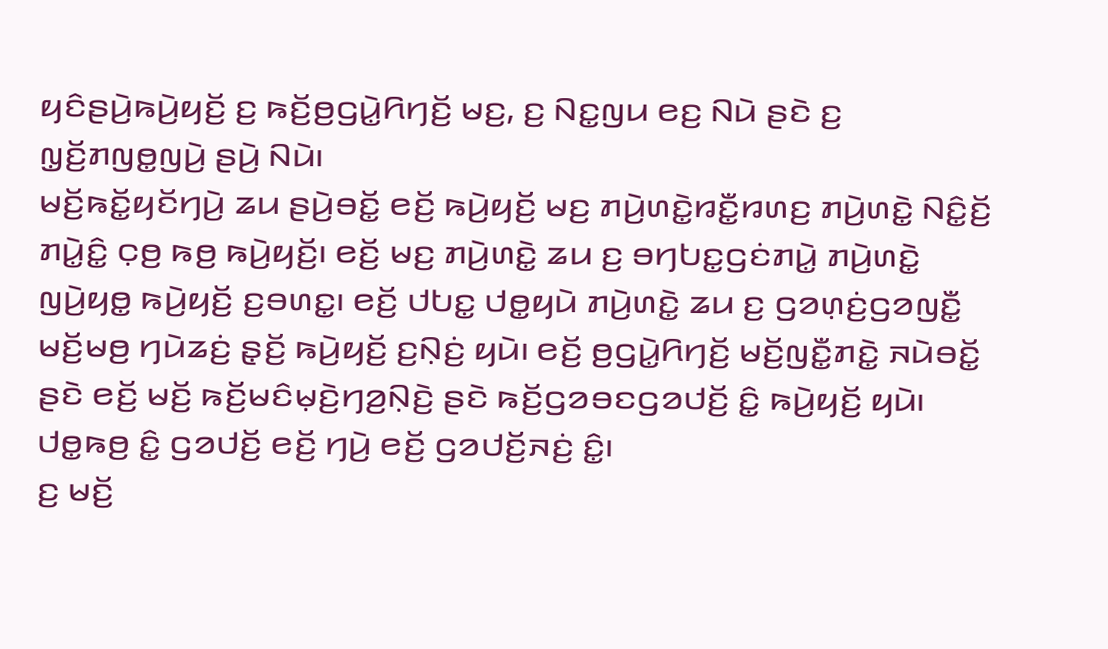ꤟꤢꤨꤔꤣꤧ꤬ꤒꤣꤧ꤬ꤟꤢꤩ꤬ ꤢ꤬ ꤒꤢꤩ꤬ꤥ꤬ꤞꤣꤧ꤭ꤖꤚꤢꤩ꤬ ꤗꤢ꤬, ꤢ꤬ ꤡꤢ꤭ꤜꤣ ꤕꤢ꤬ ꤡꤣꤧ ꤔꤢꤧ ꤢ꤬ ꤜ꤫ꤢꤩ꤬ꤊꤜꤥ꤭ꤜꤣꤧ꤬ ꤔꤣꤧ꤬ ꤡꤣꤧ꤯
ꤗꤢꤩ꤬ꤒꤢꤩ꤭ꤟꤢꤩꤚꤣꤧ꤬ ꤘꤣ ꤔꤣꤧ꤬ꤋꤢꤩ꤭ ꤕꤢꤩ꤬ ꤒꤣꤧ꤬ꤟꤢꤩ꤬ ꤗꤢ꤬ ꤊꤣꤧ꤬ꤛꤢꤧ꤭ꤙꤢꤪ꤭ꤙꤛꤢ꤬ ꤊꤣꤧ꤬ꤛꤢꤧ꤭ ꤡꤢꤨ꤭ꤢꤩ꤬ ꤊꤣꤧ꤭ꤢꤨ꤭ ꤍ꤫ꤥ꤬ ꤒꤥ꤬ ꤒꤣꤧ꤬ꤟꤢꤩ꤬꤯ ꤕꤢꤩ꤬ ꤗꤢ꤬ ꤊꤣꤧ꤬ꤛꤢꤧ꤭ ꤘꤣ ꤢ꤬ ꤋꤚꤝꤢ꤭ꤞꤢꤦꤊꤣꤧ꤭ ꤊꤣꤧ꤬ꤛꤢꤧ꤭ ꤜꤣꤧ꤬ꤟꤥ꤭ ꤒꤣꤧ꤬ꤟꤢꤩ꤬ ꤢ꤬ꤋꤛꤢ꤭꤯ ꤕꤢꤩ꤬ ꤓꤝꤢ꤭ ꤓꤥ꤭ꤟꤣꤧ ꤊꤣꤧ꤬ꤛꤢꤧ꤭ ꤘꤣ ꤢ꤬ ꤞꤤꤛ꤫ꤢꤦ꤬ꤞꤤꤜꤢꤪ꤭ ꤗꤢꤩ꤬ꤗꤥ꤬ ꤚꤣꤧꤘꤢꤦ꤬ ꤔ꤫ꤢꤩ꤬ ꤒꤣꤧ꤬ꤟꤢꤩ꤬ ꤢ꤬ꤡ꤫ꤢꤦ꤬ ꤟꤣꤧ꤯ ꤕꤢꤩ꤬ ꤥ꤬ꤞꤣꤧ꤭ꤖꤚꤢꤩ꤬ ꤗꤢꤩ꤬ꤜꤢꤪ꤭ꤊꤢꤧ꤭ ꤏꤣꤧꤋꤢꤩ꤭ ꤔꤢꤧ ꤕꤢꤩ꤬ ꤗꤢꤩ꤬ ꤒꤢꤩ꤬ꤗꤢꤨꤗ꤫ꤢꤧ꤬ꤚꤤ꤬ꤡ꤫ꤢꤧ꤬ ꤔꤢꤧ ꤒꤢꤩ꤬ꤞꤤꤋꤢꤞꤤꤓꤢꤩ꤬ ꤢꤨ꤭ ꤒꤣꤧ꤬ꤟꤢꤩ꤬ ꤟꤣꤧ꤯ ꤓꤥ꤭ꤒꤥ꤬ ꤢꤨ꤭ ꤞꤤꤓꤢꤩ꤬ ꤕꤢꤩ꤬ ꤚꤣꤧ꤬ ꤕꤢꤩ꤬ ꤞꤤꤓꤢꤩ꤬ꤏꤢꤦ꤬ ꤢꤨ꤭꤯
ꤢ꤬ ꤗꤢꤩ꤬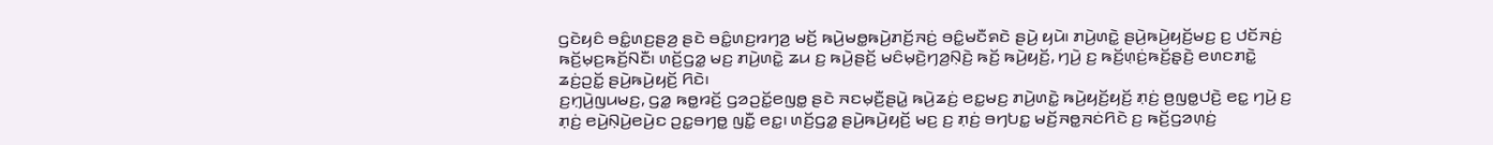ꤞꤢꤧꤟꤢꤨ ꤋꤢꤨ꤭ꤛꤢ꤬ꤔꤤ꤬ ꤔꤢꤧ ꤋꤢꤨ꤭ꤛꤢ꤬ꤙꤚꤤ꤬ ꤗꤢꤩ꤬ ꤒꤣꤧ꤬ꤗꤥ꤭ꤒꤣꤧ꤬ꤊꤢꤩ꤬ꤏꤢꤦ꤬ ꤋꤢꤨ꤭ꤗꤢꤪꤎꤢꤧ ꤔꤣꤧ꤬ ꤟꤣꤧ꤯ ꤊꤣꤧ꤬ꤛꤢꤧ꤭ ꤔꤣꤧ꤬ꤒꤣꤧ꤬ꤟꤢꤩ꤬ꤗꤢ꤬ ꤢ꤬ ꤓꤢꤩꤏꤢꤦ꤬ ꤒꤢꤩ꤬ꤗ꤫ꤢ꤬ꤒꤢꤩ꤬ꤡꤢꤪ꤯ ꤛꤢꤩ꤬ꤞꤤ꤭ ꤗꤢ꤬ ꤊꤣꤧ꤬ꤛꤢꤧ꤭ ꤘꤣ ꤢ꤬ ꤒꤣꤧ꤬ꤔꤢꤩ꤬ ꤗꤢꤨꤗ꤫ꤢꤧ꤬ꤚꤤ꤬ꤡ꤫ꤢꤧ꤬ ꤒꤢꤩ꤬ ꤒꤣꤧ꤬ꤟꤢꤩ꤬, ꤚꤣꤧ꤬ ꤢ꤬ ꤒꤢꤩ꤬ꤛ꤫ꤢꤦ꤬ꤒꤢꤩ꤬ꤔ꤫ꤢꤧ꤬ ꤕꤛꤢꤊꤢꤧ꤭ ꤘꤢꤦ꤬ꤑꤢꤩ꤭ ꤔꤣꤧ꤬ꤒꤣꤧ꤬ꤟꤢꤩ꤬ ꤖꤢꤧ꤯
ꤢ꤬ꤚ꤫ꤣꤧ꤬ꤜꤣꤗꤢ꤬, ꤞꤤ꤭ ꤒꤥ꤭ꤙꤢꤩ꤬ ꤞꤤꤑꤢꤩ꤭ꤕꤜꤥ꤭ ꤔꤢꤧ ꤏꤢꤗ꤫ꤢꤪ꤬ꤔꤣꤧ꤭ ꤒꤣꤧ꤬ꤘꤢꤦ꤬ ꤕꤢ꤭ꤗꤢ꤬ ꤊꤣꤧ꤬ꤛꤢꤧ꤭ ꤒꤣꤧ꤬ꤟꤢꤩ꤬ꤟꤢꤩ꤬ ꤊ꤫ꤢꤦ꤬ ꤥ꤬ꤜꤥ꤭ꤓꤢꤧ꤬ ꤕꤢ꤭ ꤚꤣꤧ꤬ ꤢ꤬ ꤊ꤫ꤢꤦ꤬ ꤕꤣꤧ꤬ꤡ꤫ꤣꤧ꤬ꤕꤣꤧ꤬ꤢ ꤑꤢ꤭ꤋꤚꤥ꤭ ꤜꤢꤪ꤭ ꤕꤢ꤭꤯ ꤛꤢꤩ꤬ꤞꤤ꤭ ꤔꤣꤧ꤬ꤒꤣꤧ꤬ꤟꤢꤩ꤬ ꤗꤢ꤬ ꤢ꤬ ꤊ꤫ꤢꤦ꤬ ꤋꤚꤝꤢ꤭ ꤗꤢꤩ꤬ꤏꤥ꤭ꤏꤢꤦꤖꤢꤧ ꤢ꤬ ꤒꤢꤩ꤬ꤞꤤꤛ꤫ꤢꤦ꤬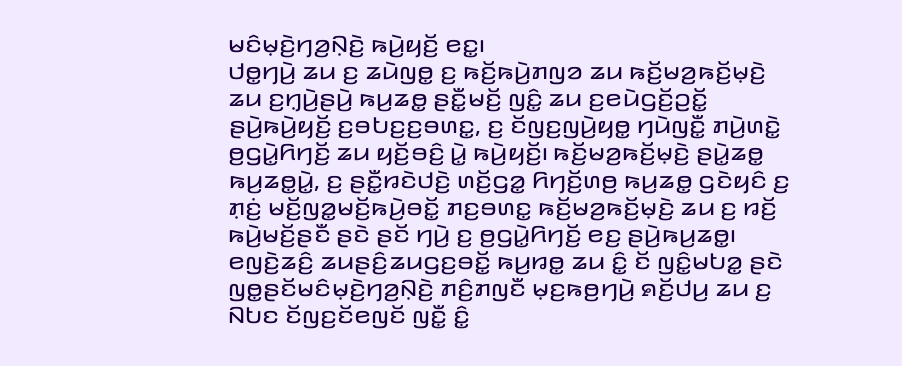ꤗꤢꤨꤗ꤫ꤢꤧ꤬ꤚꤤ꤬ꤡ꤫ꤢꤧ꤬ ꤒꤣꤧ꤬ꤟꤢꤩ꤬ ꤕꤢ꤭꤯
ꤓꤥ꤭ꤚꤣꤧ꤬ ꤘꤣ ꤢ꤬ ꤘꤣꤧꤜꤥ꤭ ꤢ꤬ ꤒꤢꤩ꤬ꤒꤣꤧ꤬ꤊꤜꤤ ꤘꤣ ꤒꤢꤩ꤬ꤗꤤ꤬ꤒꤢꤩ꤬ꤗ꤫ꤢꤧ꤬ ꤘꤣ ꤢ꤬ꤚ꤫ꤣꤧ꤬ꤔꤣꤧ꤬ ꤒꤣ꤬ꤘꤥ꤭ ꤔꤢꤪ꤭ꤗꤢꤩ꤬ ꤜꤢꤨ꤭ ꤘꤣ ꤢ꤬ꤕꤣꤧꤞꤢꤩ꤬ꤑꤢꤩ꤭ ꤔꤣꤧ꤬ꤒꤣꤧ꤬ꤟꤢꤩ꤬ ꤢ꤬ꤋꤝꤢ꤬ꤢ꤬ꤋꤛꤢ꤭, ꤢ꤬ ꤢꤩꤜꤢ꤬ꤜꤣꤧ꤬ꤟꤥ꤭ ꤚꤣꤧꤜꤢꤪ꤭ ꤊꤣꤧ꤬ꤛꤢꤧ꤭ ꤥ꤬ꤞꤣꤧ꤭ꤖꤚꤢꤩ꤬ ꤘꤣ ꤟꤢꤩ꤬ꤋꤢꤨ꤬ ꤣꤧ꤭ ꤒꤣꤧ꤬ꤟꤢꤩ꤬꤯ ꤒꤢꤩ꤬ꤗꤤ꤬ꤒꤢꤩ꤬ꤗ꤫ꤢꤧ꤬ ꤔꤣꤧ꤭ꤘꤥ꤭ ꤒꤣ꤬ꤘꤥ꤭ꤣꤧ꤭, ꤢ꤬ ꤔꤢꤪ꤭ꤙꤢꤧꤓꤢꤧ꤬ ꤛꤢꤩ꤬ꤞꤤ꤭ ꤖꤚꤢꤩ꤬ꤛꤥ꤬ ꤒꤣ꤬ꤘꤥ꤭ ꤞꤢꤧꤟꤢꤨ ꤢ꤬ ꤊ꤫ꤢꤦ꤬ ꤗꤢꤩ꤬ꤜꤤ꤭ꤗꤢꤩ꤬ꤒꤣꤧ꤬ꤋꤢꤩ꤭ ꤊꤢ꤬ꤋꤛꤢ꤭ ꤒꤢꤩ꤬ꤗꤤ꤬ꤒꤢꤩ꤬ꤗ꤫ꤢꤧ꤬ ꤘꤣ ꤢ꤬ ꤙꤢꤩ꤬ ꤒꤣꤧ꤬ꤗꤢꤩ꤬ꤔꤢꤪ ꤔꤢꤧ ꤔꤢꤩ ꤚꤣꤧ꤬ ꤢ꤬ ꤥ꤬ꤞꤣꤧ꤭ꤖꤚꤢꤩ꤬ ꤕꤢ꤬ ꤔꤣꤧ꤬ꤒꤣ꤬ꤘꤥ꤭꤯
ꤕꤜꤢꤧ꤬ꤘꤢꤨ꤬ ꤘꤣꤔꤢꤨ꤬ꤘꤣꤞꤢ꤬ꤋꤢꤩ꤭ ꤒꤣ꤬ꤙꤥ꤭ ꤘꤣ ꤢꤨ꤭ ꤢꤩ ꤜꤢꤨ꤭ꤗꤝꤤ꤭ ꤔꤢꤧ ꤜꤥ꤭ꤔꤢꤩꤗꤢꤨꤗ꤫ꤢꤧ꤬ꤚꤤ꤬ꤡ꤫ꤢꤧ꤬ ꤊꤢꤨ꤬ꤊꤜꤢꤪ ꤗ꤫ꤢ꤬ꤒꤥ꤬ꤚꤣꤧ꤬ ꤎꤢꤩ꤬ꤓꤣ꤬ ꤘꤣ ꤢ꤬ ꤡꤝꤢ ꤢꤩꤜꤢ꤬ꤢꤩꤕꤜꤢꤩ ꤜꤢꤪ꤭ ꤢꤨ꤭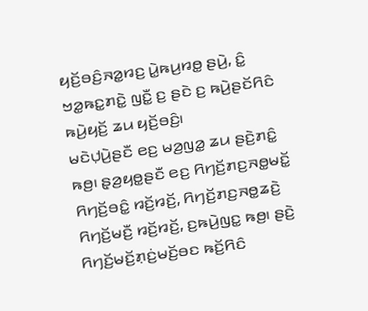ꤟꤢꤩ꤬ꤋꤢꤨ꤬ꤏꤤ꤭ꤙꤢ꤬ ꤣꤧ꤭ꤒꤣ꤬ꤙꤥ꤭ ꤔꤣꤧ꤬, ꤢꤨ꤭ ꤠꤤ꤭ꤒꤢ꤭ꤊꤢꤧ꤭ ꤜꤢꤪ꤭ ꤢ꤬ ꤔꤢꤧ ꤢ꤬ ꤒꤣꤧ꤬ꤔꤢꤩꤖꤢꤨ ꤒꤣꤧ꤬ꤟꤢꤩ꤬ ꤘꤣ ꤟꤢꤩ꤬ꤋꤢꤨ꤬꤯
ꤗꤢꤧꤓ꤫ꤣꤧ꤬ꤔꤢꤪ ꤕꤢ꤬ ꤗꤤ꤬ꤜꤤ꤭ ꤘꤣ ꤔꤢꤧ꤬ꤊꤢꤨ꤭ ꤒꤥ꤬꤯ ꤔ꤫ꤤ꤬ꤟꤥ꤭ꤔꤢꤪ ꤕꤢ꤬ ꤖꤚꤢꤩ꤬ꤊꤢ꤬ꤏꤥ꤭ꤗꤢꤩ꤭ ꤖꤚꤢꤩ꤬ꤋꤢꤨ꤭ ꤙꤢꤩ꤬ꤙꤢꤩ꤬, ꤖꤚꤢꤩ꤬ꤊꤢ꤬ꤏꤥ꤭ꤘꤢꤧ꤬ ꤖꤚꤢꤩ꤬ꤗꤢꤪ꤬ ꤙꤢꤩ꤬ꤙꤢꤩ꤬, ꤢ꤬ꤒꤣꤧ꤬ꤜꤢ꤭ ꤒꤥ꤬꤯ ꤔꤢꤧ꤬ ꤖꤚꤢꤩ꤬ꤗꤢꤩ꤬ꤊ꤫ꤢꤦ꤬ꤗꤢꤩ꤬ꤋꤢ ꤒꤢꤩ꤬ꤖꤢꤨ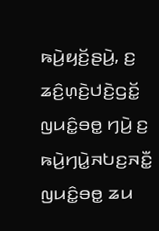ꤒꤣꤧ꤬ꤟꤢꤩ꤬ꤔꤣꤧ꤬, ꤢ꤬ ꤘꤢꤨ꤬ꤛ꤫ꤢꤧ꤬ꤓꤢꤧ꤬ꤞꤢꤩ꤭ ꤜꤣꤢꤨ꤭ꤋꤥ꤭ ꤚꤣꤧ꤬ ꤢ꤬ ꤒꤣꤧ꤬ꤚꤣꤧ꤭ꤏꤝꤢ꤬ꤏꤢꤪ꤭ ꤜꤣꤢꤨ꤭ꤋꤥ꤭ ꤘꤣ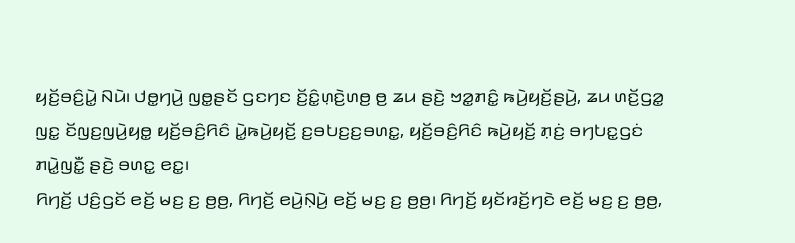ꤟꤢꤩ꤬ꤋꤢꤨ꤬ꤣꤧ꤭ ꤡꤣꤧ꤯ ꤓꤥ꤭ꤚꤣꤧ꤬ ꤜꤥ꤭ꤔꤢꤩ ꤞꤢꤚꤢ ꤢꤩ꤬ꤢꤨ꤭ꤛ꤫ꤢꤧ꤬ꤛꤥ꤬ ꤥ꤬ ꤘꤣ ꤔꤢꤧ꤬ ꤠꤤ꤭ꤊꤢꤨ꤭ ꤒꤣꤧ꤬ꤟꤢꤩ꤬ꤔꤣꤧ꤬, ꤘꤣ ꤛꤢꤩ꤬ꤞꤤ꤭ ꤜꤢ꤭ ꤢꤩꤜꤢ꤬ꤜꤣꤧ꤬ꤟꤥ꤭ ꤟꤢꤩ꤬ꤋꤢꤨ꤬ꤖꤢꤨ ꤣꤧ꤭ꤒꤣꤧ꤬ꤟꤢꤩ꤬ ꤢ꤬ꤋꤝꤢ꤬ꤢ꤬ꤋꤛꤢ꤭, ꤟꤢꤩ꤬ꤋꤢꤨ꤬ꤖꤢꤨ ꤒꤣꤧ꤬ꤟꤢꤩ꤬ ꤊ꤫ꤢꤦ꤬ ꤋꤚꤝꤢ꤭ꤞꤢꤦ ꤊꤣꤧ꤭ꤜꤢꤪ꤭ ꤔꤢꤧ꤬ ꤋꤛꤢ꤭ ꤕꤢ꤭꤯
ꤖꤚꤢꤩ꤬ ꤓꤢꤨ꤬ꤞꤢꤩ ꤕꤢꤩ꤬ ꤗꤢ꤬ ꤢ꤬ ꤥ꤬ꤥ꤬, ꤖꤚꤢꤩ꤬ ꤕꤣꤧ꤬ꤡ꤫ꤣꤧ꤬ ꤕꤢꤩ꤬ ꤗꤢ꤬ ꤢ꤬ ꤥ꤬ꤥ꤬꤯ ꤖꤚꤢꤩ꤬ ꤟꤢꤩꤙꤢꤩ꤬ꤚꤢꤧ ꤕꤢꤩ꤬ ꤗꤢ꤬ ꤢ꤬ ꤥ꤬ꤥ꤬,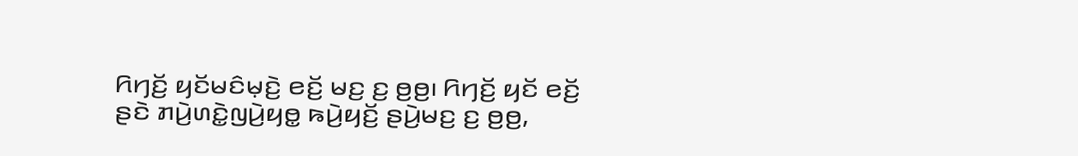ꤖꤚꤢꤩ꤬ ꤟꤢꤩꤗꤢꤨꤗ꤫ꤢꤧ꤬ ꤕꤢꤩ꤬ ꤗꤢ꤬ ꤢ꤬ ꤥ꤬ꤥ꤬꤯ ꤖꤚꤢꤩ꤬ ꤟꤢꤩ ꤕꤢꤩ꤬ ꤔꤢꤧ ꤊꤣꤧ꤬ꤛꤢꤧ꤭ꤜꤣꤧ꤬ꤟꤥ꤭ ꤒꤣꤧ꤬ꤟꤢꤩ꤬ ꤔꤣꤧ꤬ꤗꤢ꤬ ꤢ꤬ ꤥ꤬ꤥ꤬,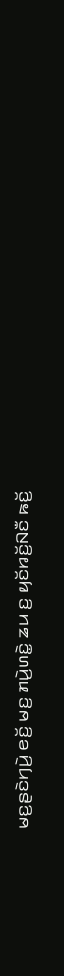ꤗꤢ꤬ꤔꤢꤧꤚꤣꤧ꤬ ꤕꤢꤩ꤬ ꤗꤢ꤬ ꤊꤣꤧ꤬ꤛꤢꤧ꤭ ꤘꤣ ꤢ꤬ ꤟꤢꤩꤙꤢꤩ꤬ꤡꤢꤪ ꤒꤢꤩ꤬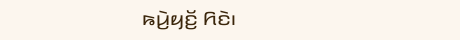ꤒꤣꤧ꤬ꤟꤢꤩ꤬ ꤖꤢꤧ꤯